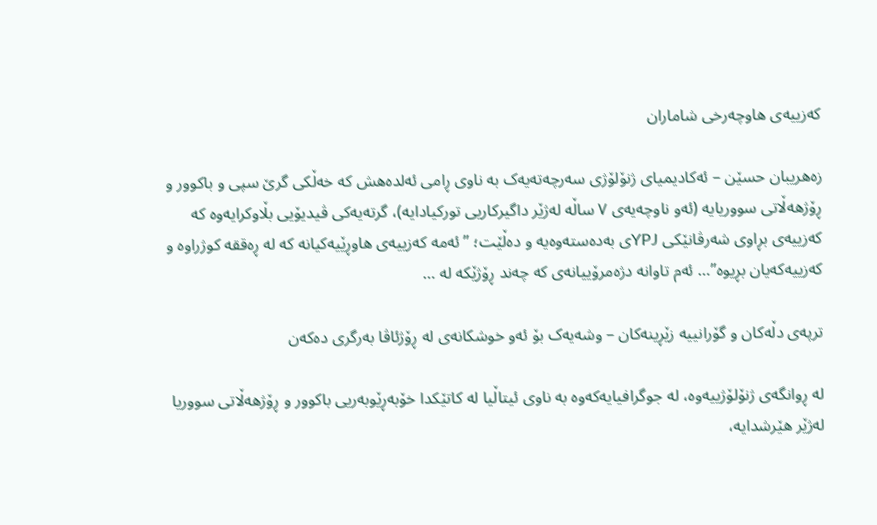کەزییەی هاوچەرخی شاماران

زەهریبان حسێن – ئەکادیمیای ژنۆلۆژی سەرچەتەیەک بە ناوی ڕامی ئەلدەهش کە خەڵکی گرێ سپی و باکوور و ڕۆژهەڵاتی سووریایە (ئەو ناوچەیەی ٧ ساڵە لەژێر داگیرکاریی تورکیادایە)، گرتەیەکی ڤیدیۆیی بڵاوکرایەوە کە کەزییەی بڕاوی شەرڤانێکی YPJی بەدەستەوەیە و دەڵێت؛ ” ئەمە کەزییەی هاوڕێیەکیانە کە لە ڕەققە کوژراوە و کەزییەکەیان بڕیوە”… ئەم تاوانە دژەمرۆییانەی کە چەند ڕۆژێکە لە …

ترپەی دڵەکان و گۆرانییە زێڕینەکان – وشەیەک بۆ ئەو خوشکانەی لە ڕۆژئاڤا بەرگری دەکەن

لە ڕوانگەی ژنۆلۆژییەوە، لە جوگرافیایەکەوە بە ناوی ئیتاڵیا لە کاتێکدا خۆبەڕێوبەریی باکوور و ڕۆژھەڵاتی سووریا لەژێر ھێرشدایە،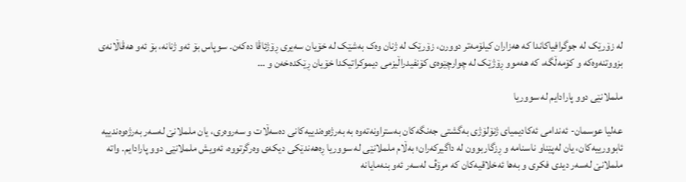لە زۆرێک لە جوگرافیاکاندا کە هەزاران کیلۆمەتر دوورن، زۆرێک لە ژنان وەک بەشێک لە خۆیان سەیری ڕۆژئاڤا دەکەن. سوپاس بۆ ئەو ژنانە، بۆ ئەو هەڤاڵانەی بزووتنەوەکە و کۆمەڵگە، کە هەموو ڕۆژێک لە چوارچێوەی کۆنفیدراڵیزمی دیموکراتیکدا خۆیان ڕێکدەخەن و …

ململانێی دوو پارادایم لە سووریا

عەلیا عوسمان- ئەندامی ئەکادیمیای ژنۆلۆژی بەگشتی جەنگەکان بەستراونەتەوە بە بەرژەوەندییەکانی دەسەڵات و سەروەری، یان ململانێ لەسەر بەرژەوەندییە ئابوورییەکان، یان لەپێناو ناسنامە و ڕزگاربوون لە داگیرکەران؛ بەڵام ململانێی لە سووریا ڕەهەندێکی دیکەی وەرگرتووە، ئەویش ململانێی دوو پارادایم. واتە ململانێ لەسەر دیدی فکری و بەها ئەخلاقیەکان کە مرۆڤ لەسەر ئەو بنەمایانە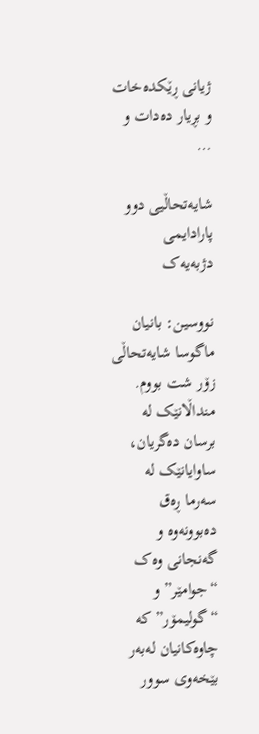ژیانی ڕێکدەخات و بڕیار دەدات و …

شایەتحاڵیی دوو پارادایمی دژبەیەک

نووسین: بانیان ماگوسا شایەتحاڵی زۆر شت بووم. منداڵانێک لە برسان دەگریان، ساوایانێک لە سەرما ڕەق دەبوونەوە و گەنجانی وەک “جوامێر” و “گولیمۆر” کە چاوەکانیان لەبەر بێخەوی سوور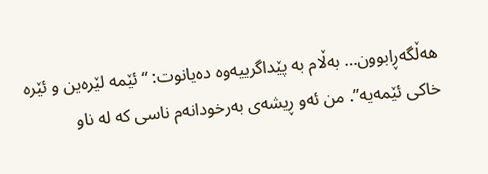هەڵگەڕابوون… بەڵام بە پێداگرییەوە دەیانوت: “ئێمە لێرەین و ئێرە خاکی ئێمەیە”. من ئەو ڕیشەی بەرخودانەم ناسی کە لە ناو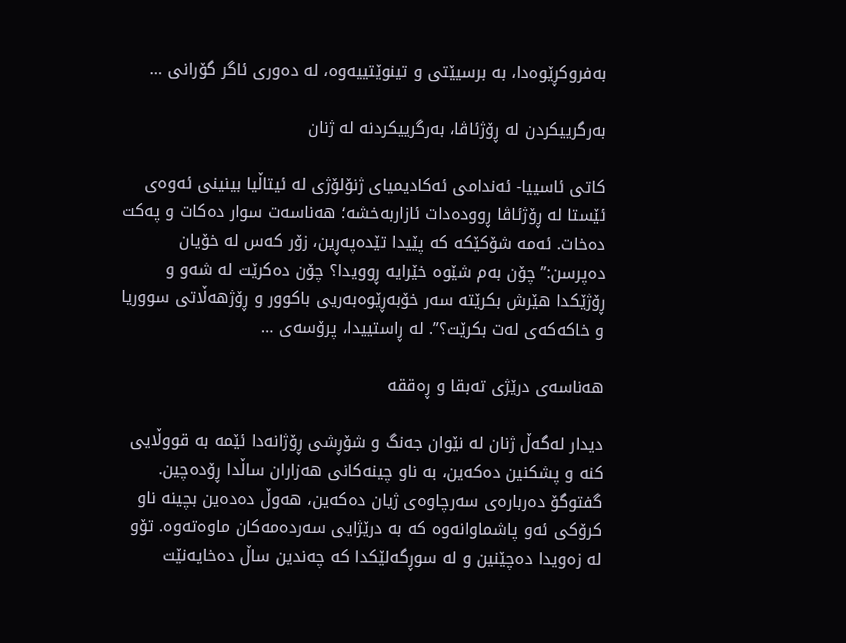بەفروکڕێوەدا، بە برسیێتی و تینوێتییەوە، لە دەوری ئاگر گۆرانی …

بەرگرییکردن لە ڕۆژئاڤا، بەرگرییکردنە لە ژنان

کاتی ئاسییا- ئەندامی ئەکادیمیای ژنۆلۆژی لە ئیتاڵیا بینینی ئەوەی ئێستا لە ڕۆژئاڤا ڕوودەدات ئازاربەخشە؛ هەناسەت سوار دەکات و پەکت دەخات. ئەمە شۆکێکە کە پێیدا تێدەپەڕین، زۆر کەس لە خۆیان دەپرسن:”چۆن بەم شێوە خێرایە ڕوویدا؟ چۆن دەکرێت لە شەو و ڕۆژێکدا هێرش بکرێتە سەر خۆبەڕێوەبەریی باکوور و ڕۆژهەڵاتی سووریا و خاکەکەی لەت بکرێت؟”. لە ڕاستییدا، پرۆسەی …

هەناسەی درێژی تەبقا و ڕەققە

دیدار لەگەڵ ژنان لە نێوان جەنگ و شۆڕشی ڕۆژانەدا ئێمە بە قووڵایی کنە و پشکنین دەکەین، بە ناو چینەکانی هەزاران ساڵدا ڕۆدەچین. گفتوگۆ دەربارەی سەرچاوەی ژیان دەکەین، هەوڵ دەدەین بچینە ناو کرۆکی ئەو پاشماوانەوە کە بە درێژایی سەردەمەکان ماوەتەوە. تۆو لە زەویدا دەچێنین و لە سوڕگەلێکدا کە چەندین ساڵ دەخایەنێت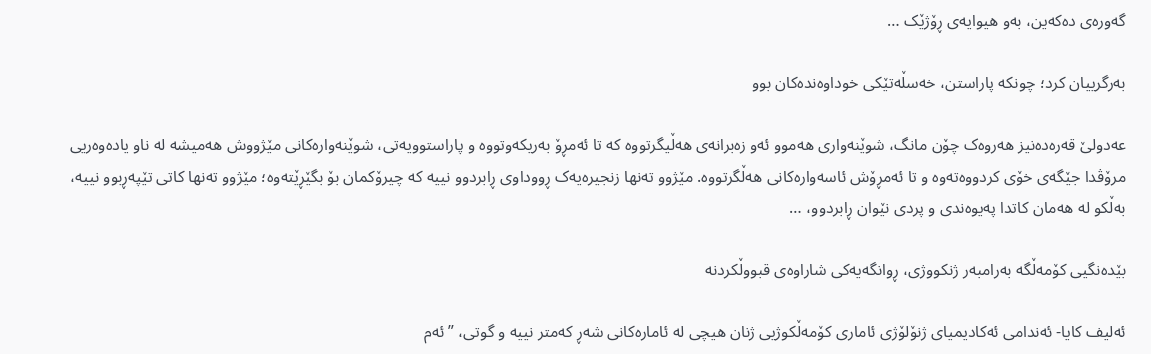گەورەی دەکەین، بەو هیوایەی ڕۆژێک …

بەرگرییان کرد؛ چونکە پاراستن، خەسڵەتێکی خوداوەندەکان بوو

عەدولێ قەرەدەنیز هەروەک چۆن مانگ، شوێنەواری هەموو ئەو زەبرانەی هەڵیگرتووە کە تا ئەمڕۆ بەریکەوتووە و پاراستوویەتی، شوێنەوارەکانی مێژووش هەمیشە لە ناو یادەوەریی مرۆڤدا جێگەی خۆی کردووەتەوە و تا ئەمڕۆش ئاسەوارەکانی هەڵگرتووە. مێژوو تەنها زنجیرەیەک ڕووداوی ڕابردوو نییە کە چیرۆکمان بۆ بگێڕێتەوە؛ مێژوو تەنها کاتی تێپەڕبوو نییە، بەڵکو لە هەمان کاتدا پەیوەندی و پردی نێوان ڕابردوو، …

بێدەنگیی کۆمەڵگە بەرامبەر ژنکووژی، ڕوانگەیەکی شاراوەی قبووڵکردنە

ئەلیف کایا- ئەندامی ئەکادیمیای ژنۆلۆژی ئاماری کۆمەڵکوژیی ژنان هیچی لە ئامارەکانی شەڕ کەمتر نییە و گوتی، ” ئەم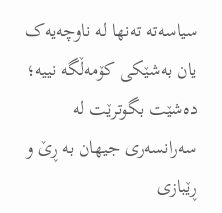سیاسەتە تەنها لە ناوچەیەک یان بەشێکی کۆمەڵگە نییە؛ دەشێت بگوترێت لە سەرانسەری جیهان بە ڕێ و ڕێبازی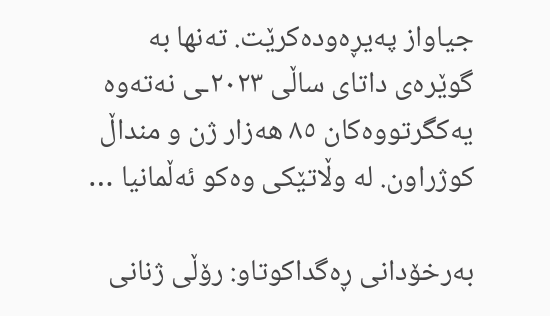جیاواز پەیڕەودەکرێت. تەنها بە گوێرەی داتای ساڵی ٢٠٢٣ـی نەتەوە یەکگرتووەکان ٨٥ هەزار ژن و منداڵ کوژراون. لە وڵاتێکی وەکو ئەڵمانیا …

بەرخۆدانی ڕەگداکوتاو: رۆڵی ژنانی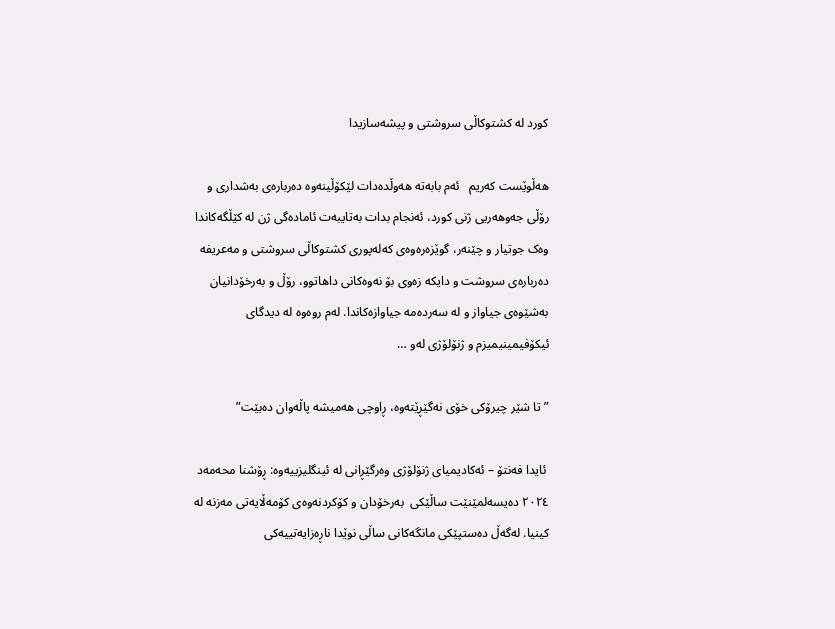کورد لە کشتوکاڵی سروشتی و پیشەسازیدا

هەڵوێست کەریم   ئەم بابەتە هەوڵدەدات لێکۆڵینەوە دەربارەی بەشداری و رۆڵی جەوهەریی ژنی کورد، ئەنجام بدات بەتایبەت ئامادەگی ژن لە کێڵگەکاندا وەک جوتیار و چێنەر، گوێزەرەوەی کەلەپوری کشتوکاڵی سروشتی و مەعریفە دەربارەی سروشت و دایکە زەوی بۆ نەوەکانی داهاتوو، رۆڵ و بەرخۆدانیان بەشێوەی جیاواز و لە سەردەمە جیاوازەکاندا. لەم روەوە لە دیدگای ئیکۆفیمینیمیزم و ژنۆلۆژی لەو …

” تا شێر چیرۆکی خۆی نەگێڕێتەوە، ڕاوچی هەمیشە پاڵەوان دەبێت”

 ئایدا فەنتۆ – ئەکادیمیای ژنۆلۆژی وەرگێڕانی لە ئینگلیزییەوە: ڕۆشنا محەمەد ٢٠٢٤ دەیسەلمێنێت ساڵێکی  بەرخۆدان و کۆکردنەوەی کۆمەڵایەتی مەزنە لە کینیا. لەگەڵ دەستپێکی مانگەکانی ساڵی نوێدا ناڕەزایەتییەکی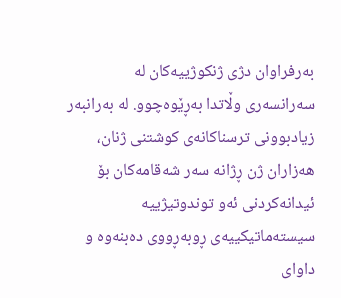بەرفراوان دژی ژنکوژییەکان لە سەرانسەری وڵاتدا بەڕێوەچوو. لە بەرانبەر زیادبوونی ترسناکانەی کوشتنی ژنان، هەزاران ژن ڕژانە سەر شەقامەکان بۆ ئیدانەکردنی ئەو توندوتیژییە سیستەماتیکییەی ڕوبەڕووی دەبنەوە و داوای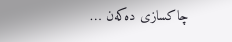چاکسازی دەکەن …